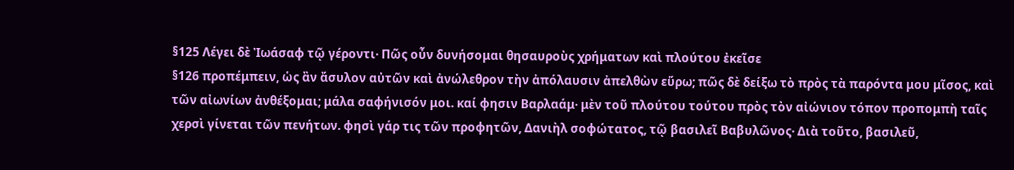§125 Λέγει δὲ Ἰωάσαφ τῷ γέροντι· Πῶς οὖν δυνήσομαι θησαυροὺς χρήματων καὶ πλούτου ἐκεῖσε
§126 προπέμπειν, ὡς ἂν ἄσυλον αὐτῶν καὶ ἀνώλεθρον τὴν ἀπόλαυσιν ἀπελθὼν εὕρω; πῶς δὲ δείξω τὸ πρὸς τὰ παρόντα μου μῖσος, καὶ τῶν αἰωνίων ἀνθέξομαι; μάλα σαφήνισόν μοι. καί φησιν Βαρλαάμ· μὲν τοῦ πλούτου τούτου πρὸς τὸν αἰώνιον τόπον προπομπὴ ταῖς χερσὶ γίνεται τῶν πενήτων. φησὶ γάρ τις τῶν προφητῶν, Δανιὴλ σοφώτατος, τῷ βασιλεῖ Βαβυλῶνος· Διὰ τοῦτο, βασιλεῦ,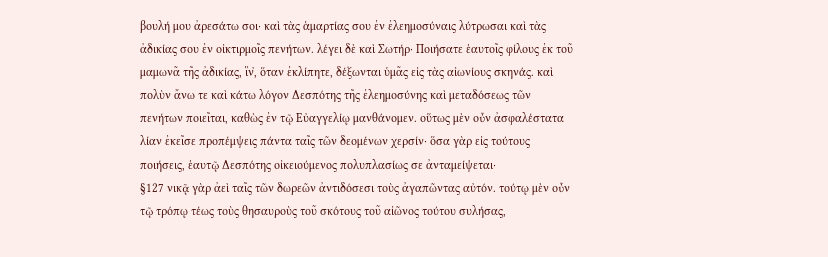βουλή μου ἀρεσάτω σοι· καὶ τὰς ἁμαρτίας σου ἐν ἐλεημοσύναις λύτρωσαι καὶ τὰς ἀδικίας σου ἐν οἰκτιρμοῖς πενήτων. λέγει δὲ καὶ Σωτήρ· Ποιήσατε ἑαυτοῖς φίλους ἐκ τοῦ μαμωνᾶ τῆς ἀδικίας, ἵν̓, ὅταν ἐκλίπητε, δέξωνται ὑμᾶς εἰς τὰς αἰωνίους σκηνάς. καὶ πολὺν ἄνω τε καὶ κάτω λόγον Δεσπότης τῆς ἐλεημοσύνης καὶ μεταδόσεως τῶν πενήτων ποιεῖται, καθὼς ἐν τῷ Εὐαγγελίῳ μανθάνομεν. οὕτως μὲν οὖν ἀσφαλέστατα λίαν ἐκεῖσε προπέμψεις πάντα ταῖς τῶν δεομένων χερσίν· ὅσα γὰρ εἰς τούτους ποιήσεις, ἑαυτῷ Δεσπότης οἰκειούμενος πολυπλασίως σε ἀνταμείψεται·
§127 νικᾷ γὰρ ἀεὶ ταῖς τῶν δωρεῶν ἀντιδόσεσι τοὺς ἀγαπῶντας αὐτόν. τούτῳ μὲν οὖν τῷ τρόπῳ τέως τοὺς θησαυροὺς τοῦ σκότους τοῦ αἰῶνος τούτου συλήσας,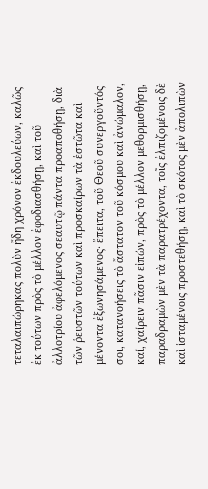τεταλαιπώρηκας πολὺν ἤδη χρόνον ἐκδουλεύων, καλῶς ἐκ τούτων πρὸς τὸ μέλλον ἐφοδιασθήσῃ, καὶ τοῦ ἀλλοτρίου ἀφελόμενος σεαυτῷ πάντα προαποθήσῃ, διὰ τῶν ῥευστῶν τούτων καὶ προσκαίρων τὰ ἑστῶτα καὶ μένοντα ἐξωνησάμενος· ἔπειτα, τοῦ Θεοῦ συνεργοῦντός σοι, κατανοήσεις τὸ ἄστατον τοῦ κόσμου καὶ ἀνώμαλον, καί, χαίρειν πᾶσιν εἰπών, πρὸς τὸ μέλλον μεθορμισθήσῃ, παραδραμὼν μὲν τὰ παρατρέχοντα, τοῖς ἐλπιζομένοις δὲ καὶ ἱσταμένοις προστεθήσῃ, καὶ τὸ σκότος μὲν ἀπολιπὼν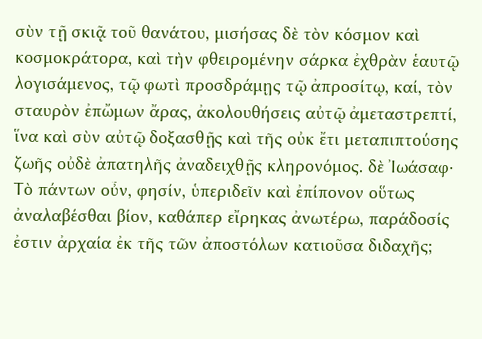σὺν τῇ σκιᾷ τοῦ θανάτου, μισήσας δὲ τὸν κόσμον καὶ κοσμοκράτορα, καὶ τὴν φθειρομένην σάρκα ἐχθρὰν ἑαυτῷ λογισάμενος, τῷ φωτὶ προσδράμῃς τῷ ἀπροσίτῳ, καί, τὸν σταυρὸν ἐπὤμων ἄρας, ἀκολουθήσεις αὐτῷ ἀμεταστρεπτί, ἵνα καὶ σὺν αὐτῷ δοξασθῇς καὶ τῆς οὐκ ἔτι μεταπιπτούσης ζωῆς οὐδὲ ἀπατηλῆς ἀναδειχθῇς κληρονόμος. δὲ Ἰωάσαφ· Τὸ πάντων οὖν, φησίν, ὑπεριδεῖν καὶ ἐπίπονον οὕτως ἀναλαβέσθαι βίον, καθάπερ εἴρηκας ἀνωτέρω, παράδοσίς ἐστιν ἀρχαία ἐκ τῆς τῶν ἀποστόλων κατιοῦσα διδαχῆς;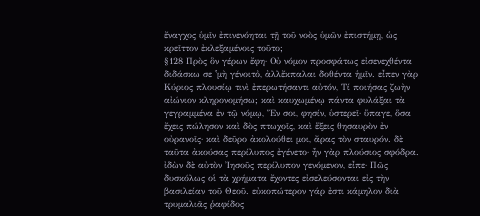ἔναγχος ὑμῖν ἐπινενόηται τῇ τοῦ νοὸς ὑμῶν ἐπιστήμῃ, ὡς κρεῖττον ἐκλεξαμένοις τοῦτο;
§128 Πρὸς ὃν γέρων ἔφη· Οὐ νόμον προσφάτως εἰσενεχθέντα διδάσκω σε ʽμὴ γένοιτὀ, ἀλλἔκπαλαι δοθέντα ἡμῖν. εἶπεν γὰρ Κύριος πλουσίῳ τινὶ ἐπερωτήσαντι αὐτόν, Τί ποιήσας ζωὴν αἰώνιον κληρονομήσω; καὶ καυχωμένῳ πάντα φυλάξαι τὰ γεγραμμένα ἐν τῷ νόμῳ, Ἕν σοι, φησίν, ὑστερεῖ· ὕπαγε, ὅσα ἔχεις πώλησον καὶ δὸς πτωχοῖς, καὶ ἕξεις θησαυρὸν ἐν οὐρανοῖς· καὶ δεῦρο ἀκολούθει μοι, ἄρας τὸν σταυρόν. δὲ ταῦτα ἀκούσας περίλυπος ἐγένετο· ἦν γὰρ πλούσιος σφόδρα. ἰδὼν δὲ αὐτὸν Ἰησοῦς περίλυπον γενόμενον, εἶπε· Πῶς δυσκόλως οἱ τὰ χρήματα ἔχοντες εἰσελεύσονται εἰς τὴν βασιλείαν τοῦ Θεοῦ. εὐκοπώτερον γάρ ἐστι κάμηλον διὰ τρυμαλιᾶς ῥαφίδος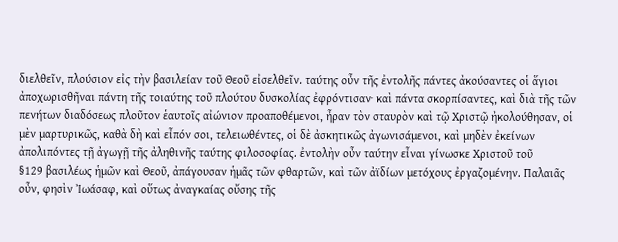διελθεῖν, πλούσιον εἰς τὴν βασιλείαν τοῦ Θεοῦ εἰσελθεῖν. ταύτης οὖν τῆς ἐντολῆς πάντες ἀκούσαντες οἱ ἅγιοι ἀποχωρισθῆναι πάντη τῆς τοιαύτης τοῦ πλούτου δυσκολίας ἐφρόντισαν· καὶ πάντα σκορπίσαντες, καὶ διὰ τῆς τῶν πενήτων διαδόσεως πλοῦτον ἑαυτοῖς αἰώνιον προαποθέμενοι, ἦραν τὸν σταυρὸν καὶ τῷ Χριστῷ ἠκολούθησαν, οἱ μὲν μαρτυρικῶς, καθὰ δὴ καὶ εἶπόν σοι, τελειωθέντες, οἱ δὲ ἀσκητικῶς ἀγωνισάμενοι, καὶ μηδὲν ἐκείνων ἀπολιπόντες τῇ ἀγωγῇ τῆς ἀληθινῆς ταύτης φιλοσοφίας. ἐντολὴν οὖν ταύτην εἶναι γίνωσκε Χριστοῦ τοῦ
§129 βασιλέως ἡμῶν καὶ Θεοῦ, ἀπάγουσαν ἡμᾶς τῶν φθαρτῶν, καὶ τῶν ἀϊδίων μετόχους ἐργαζομένην. Παλαιᾶς οὖν, φησὶν Ἰωάσαφ, καὶ οὕτως ἀναγκαίας οὔσης τῆς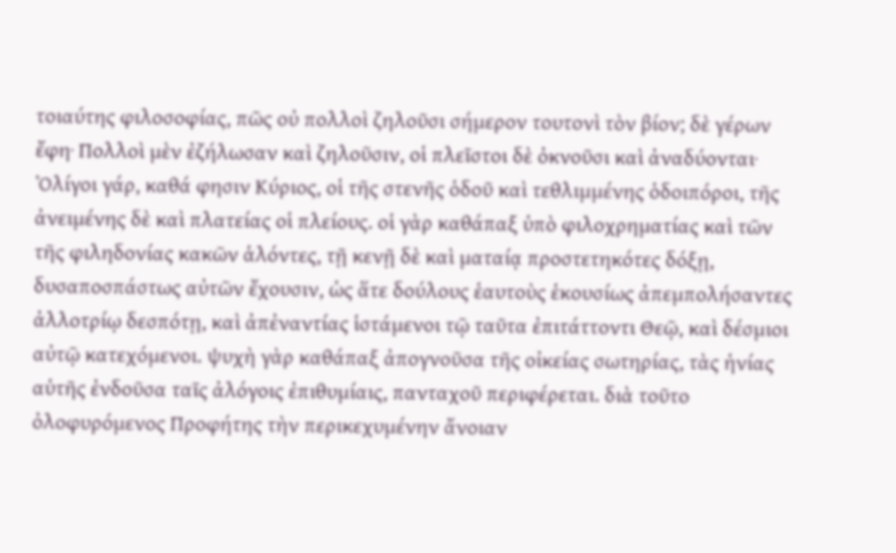τοιαύτης φιλοσοφίας, πῶς οὐ πολλοὶ ζηλοῦσι σήμερον τουτονὶ τὸν βίον; δὲ γέρων ἔφη· Πολλοὶ μὲν ἐζήλωσαν καὶ ζηλοῦσιν, οἱ πλεῖστοι δὲ ὀκνοῦσι καὶ ἀναδύονται· Ὀλίγοι γάρ, καθά φησιν Κύριος, οἱ τῆς στενῆς ὁδοῦ καὶ τεθλιμμένης ὁδοιπόροι, τῆς ἀνειμένης δὲ καὶ πλατείας οἱ πλείους. οἱ γὰρ καθάπαξ ὑπὸ φιλοχρηματίας καὶ τῶν τῆς φιληδονίας κακῶν ἁλόντες, τῇ κενῇ δὲ καὶ ματαίᾳ προστετηκότες δόξῃ, δυσαποσπάστως αὐτῶν ἔχουσιν, ὡς ἅτε δούλους ἑαυτοὺς ἑκουσίως ἀπεμπολήσαντες ἀλλοτρίῳ δεσπότῃ, καὶ ἀπἐναντίας ἱστάμενοι τῷ ταῦτα ἐπιτάττοντι Θεῷ, καὶ δέσμιοι αὐτῷ κατεχόμενοι. ψυχὴ γὰρ καθάπαξ ἀπογνοῦσα τῆς οἰκείας σωτηρίας, τὰς ἡνίας αὑτῆς ἐνδοῦσα ταῖς ἀλόγοις ἐπιθυμίαις, πανταχοῦ περιφέρεται. διὰ τοῦτο ὀλοφυρόμενος Προφήτης τὴν περικεχυμένην ἄνοιαν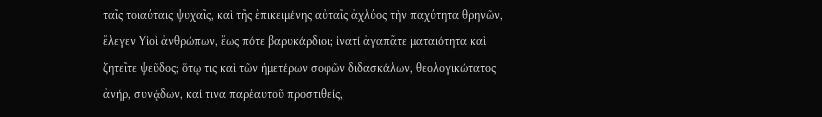ταῖς τοιαύταις ψυχαῖς, καὶ τῆς ἐπικειμένης αὐταῖς ἀχλύος τὴν παχύτητα θρηνῶν, ἔλεγεν Υἱοὶ ἀνθρώπων, ἕως πότε βαρυκάρδιοι; ἱνατί ἀγαπᾶτε ματαιότητα καὶ ζητεῖτε ψεῦδος; ὅτῳ τις καὶ τῶν ἡμετέρων σοφῶν διδασκάλων, θεολογικώτατος ἀνήρ, συνᾴδων, καί τινα παρἑαυτοῦ προστιθείς,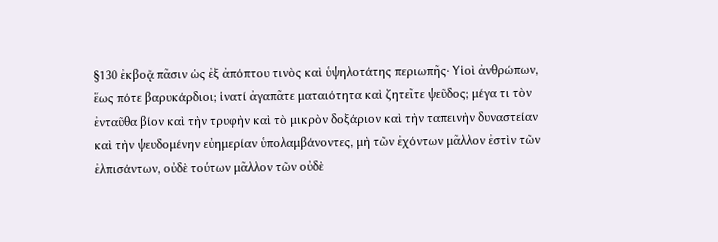§130 ἐκβοᾷ πᾶσιν ὡς ἐξ ἀπόπτου τινὸς καὶ ὑψηλοτάτης περιωπῆς· Υἱοὶ ἀνθρώπων, ἕως πότε βαρυκάρδιοι; ἱνατί ἀγαπᾶτε ματαιότητα καὶ ζητεῖτε ψεῦδος; μέγα τι τὸν ἐνταῦθα βίον καὶ τὴν τρυφὴν καὶ τὸ μικρὸν δοξάριον καὶ τὴν ταπεινὴν δυναστείαν καὶ τὴν ψευδομένην εὐημερίαν ὑπολαμβάνοντες, μὴ τῶν ἐχόντων μᾶλλον ἐστὶν τῶν ἐλπισάντων, οὐδὲ τούτων μᾶλλον τῶν οὐδὲ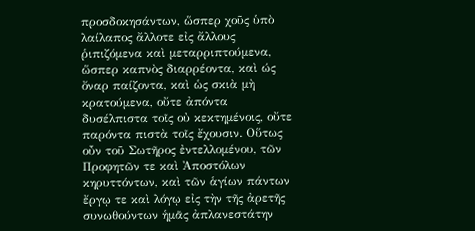προσδοκησάντων, ὥσπερ χοῦς ὑπὸ λαίλαπος ἄλλοτε εἰς ἄλλους ῥιπιζόμενα καὶ μεταρριπτούμενα, ὥσπερ καπνὸς διαρρέοντα, καὶ ώς ὄναρ παίζοντα, καὶ ὡς σκιὰ μὴ κρατούμενα, οὔτε ἀπόντα δυσέλπιστα τοῖς οὐ κεκτημένοις, οὔτε παρόντα πιστὰ τοῖς ἔχουσιν. Οὕτως οὖν τοῦ Σωτῆρος ἐντελλομένου, τῶν Προφητῶν τε καὶ Ἀποστόλων κηρυττόντων, καὶ τῶν ἁγίων πάντων ἔργῳ τε καὶ λόγῳ εἰς τὴν τῆς ἀρετῆς συνωθούντων ἡμᾶς ἀπλανεστάτην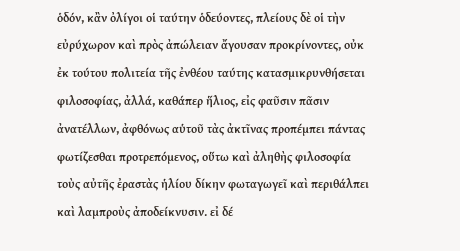ὁδόν, κἂν ὀλίγοι οἱ ταύτην ὁδεύοντες, πλείους δὲ οἱ τὴν εὐρύχωρον καὶ πρὸς ἀπώλειαν ἄγουσαν προκρίνοντες, οὐκ ἐκ τούτου πολιτεία τῆς ἐνθέου ταύτης κατασμικρυνθήσεται φιλοσοφίας, ἀλλά, καθάπερ ἥλιος, εἰς φαῦσιν πᾶσιν ἀνατέλλων, ἀφθόνως αὑτοῦ τὰς ἀκτῖνας προπέμπει πάντας φωτίζεσθαι προτρεπόμενος, οὕτω καὶ ἀληθὴς φιλοσοφία τοὺς αὐτῆς ἐραστὰς ἡλίου δίκην φωταγωγεῖ καὶ περιθάλπει καὶ λαμπροὺς ἀποδείκνυσιν. εἰ δέ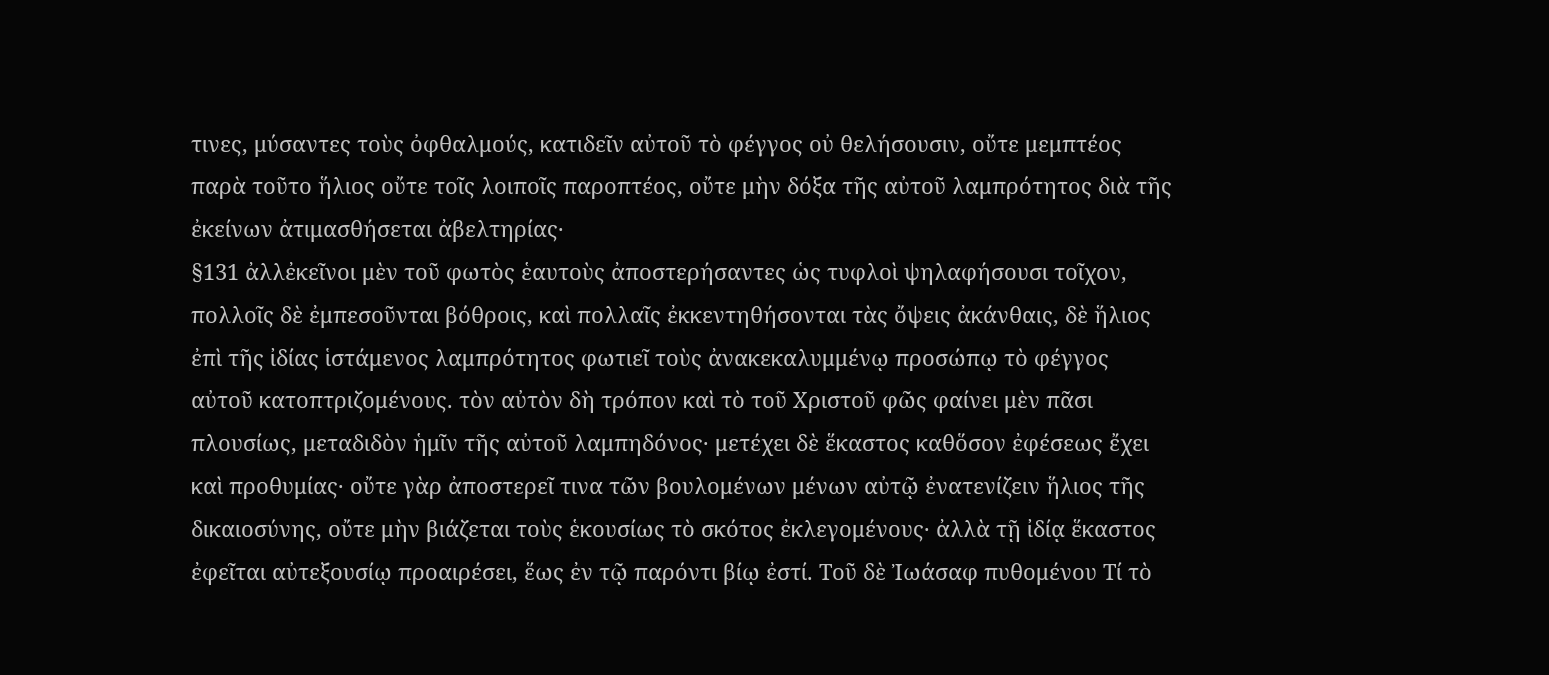τινες, μύσαντες τοὺς ὀφθαλμούς, κατιδεῖν αὐτοῦ τὸ φέγγος οὐ θελήσουσιν, οὔτε μεμπτέος παρὰ τοῦτο ἥλιος οὔτε τοῖς λοιποῖς παροπτέος, οὔτε μὴν δόξα τῆς αὐτοῦ λαμπρότητος διὰ τῆς ἐκείνων ἀτιμασθήσεται ἀβελτηρίας·
§131 ἀλλἐκεῖνοι μὲν τοῦ φωτὸς ἑαυτοὺς ἀποστερήσαντες ὡς τυφλοὶ ψηλαφήσουσι τοῖχον, πολλοῖς δὲ ἐμπεσοῦνται βόθροις, καὶ πολλαῖς ἐκκεντηθήσονται τὰς ὄψεις ἀκάνθαις, δὲ ἥλιος ἐπὶ τῆς ἰδίας ἱστάμενος λαμπρότητος φωτιεῖ τοὺς ἀνακεκαλυμμένῳ προσώπῳ τὸ φέγγος αὐτοῦ κατοπτριζομένους. τὸν αὐτὸν δὴ τρόπον καὶ τὸ τοῦ Χριστοῦ φῶς φαίνει μὲν πᾶσι πλουσίως, μεταδιδὸν ἡμῖν τῆς αὐτοῦ λαμπηδόνος· μετέχει δὲ ἕκαστος καθὅσον ἐφέσεως ἔχει καὶ προθυμίας· οὔτε γὰρ ἀποστερεῖ τινα τῶν βουλομένων μένων αὐτῷ ἐνατενίζειν ἥλιος τῆς δικαιοσύνης, οὔτε μὴν βιάζεται τοὺς ἑκουσίως τὸ σκότος ἐκλεγομένους· ἀλλὰ τῇ ἰδίᾳ ἕκαστος ἐφεῖται αὐτεξουσίῳ προαιρέσει, ἕως ἐν τῷ παρόντι βίῳ ἐστί. Τοῦ δὲ Ἰωάσαφ πυθομένου Τί τὸ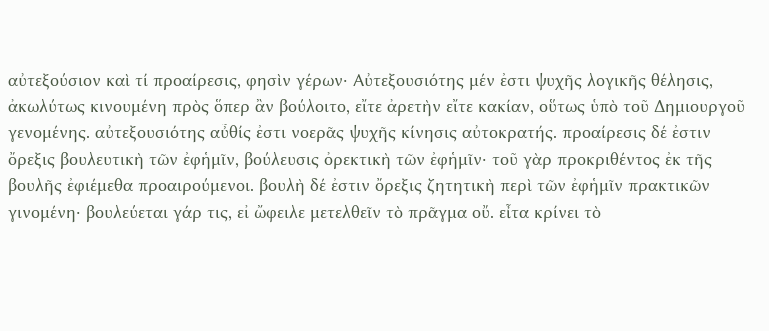αὐτεξούσιον καὶ τί προαίρεσις, φησὶν γέρων· Αὐτεξουσιότης μέν ἐστι ψυχῆς λογικῆς θέλησις, ἀκωλύτως κινουμένη πρὸς ὅπερ ἂν βούλοιτο, εἴτε ἀρετὴν εἴτε κακίαν, οὕτως ὑπὸ τοῦ Δημιουργοῦ γενομένης. αὐτεξουσιότης αὖθίς ἐστι νοερᾶς ψυχῆς κίνησις αὐτοκρατής. προαίρεσις δέ ἐστιν ὄρεξις βουλευτικὴ τῶν ἐφἡμῖν, βούλευσις ὀρεκτικὴ τῶν ἐφἡμῖν· τοῦ γὰρ προκριθέντος ἐκ τῆς βουλῆς ἐφιέμεθα προαιρούμενοι. βουλὴ δέ ἐστιν ὄρεξις ζητητικὴ περὶ τῶν ἐφἡμῖν πρακτικῶν γινομένη· βουλεύεται γάρ τις, εἰ ὤφειλε μετελθεῖν τὸ πρᾶγμα οὔ. εἶτα κρίνει τὸ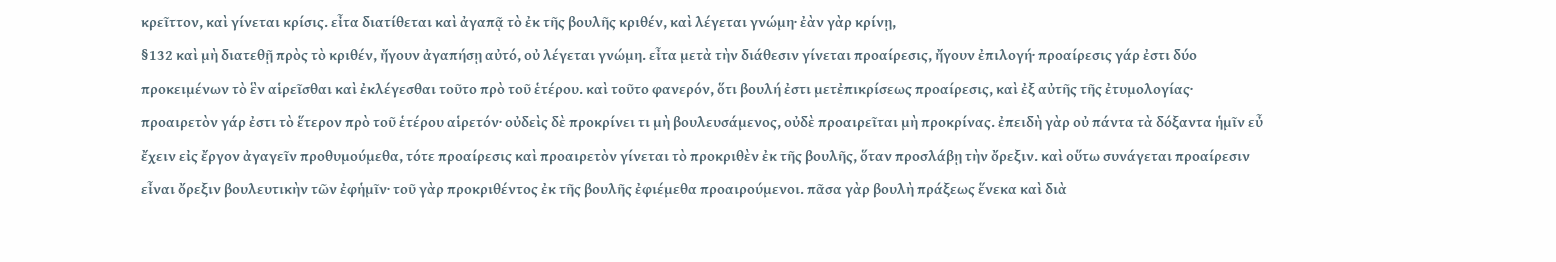κρεῖττον, καὶ γίνεται κρίσις. εἶτα διατίθεται καὶ ἀγαπᾷ τὸ ἐκ τῆς βουλῆς κριθέν, καὶ λέγεται γνώμη· ἐὰν γὰρ κρίνῃ,
§132 καὶ μὴ διατεθῇ πρὸς τὸ κριθέν, ἤγουν ἀγαπήσῃ αὐτό, οὐ λέγεται γνώμη. εἶτα μετὰ τὴν διάθεσιν γίνεται προαίρεσις, ἤγουν ἐπιλογή· προαίρεσις γάρ ἐστι δύο προκειμένων τὸ ἓν αἱρεῖσθαι καὶ ἐκλέγεσθαι τοῦτο πρὸ τοῦ ἑτέρου. καὶ τοῦτο φανερόν, ὅτι βουλή ἐστι μετἐπικρίσεως προαίρεσις, καὶ ἐξ αὐτῆς τῆς ἐτυμολογίας· προαιρετὸν γάρ ἐστι τὸ ἕτερον πρὸ τοῦ ἑτέρου αἱρετόν· οὐδεὶς δὲ προκρίνει τι μὴ βουλευσάμενος, οὐδὲ προαιρεῖται μὴ προκρίνας. ἐπειδὴ γὰρ οὐ πάντα τὰ δόξαντα ἡμῖν εὖ ἔχειν εἰς ἔργον ἀγαγεῖν προθυμούμεθα, τότε προαίρεσις καὶ προαιρετὸν γίνεται τὸ προκριθὲν ἐκ τῆς βουλῆς, ὅταν προσλάβῃ τὴν ὄρεξιν. καὶ οὕτω συνάγεται προαίρεσιν εἶναι ὄρεξιν βουλευτικὴν τῶν ἐφἡμῖν· τοῦ γὰρ προκριθέντος ἐκ τῆς βουλῆς ἐφιέμεθα προαιρούμενοι. πᾶσα γὰρ βουλὴ πράξεως ἕνεκα καὶ διὰ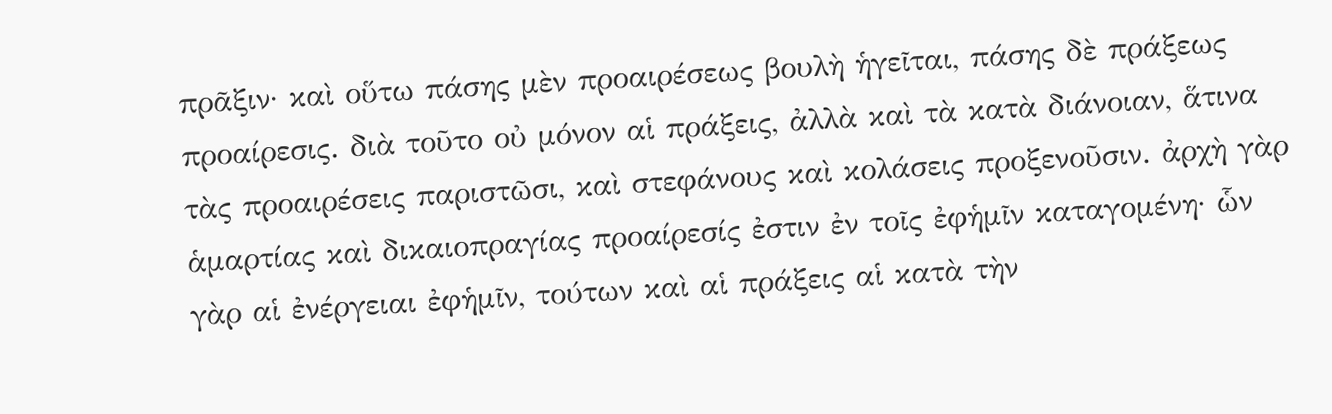πρᾶξιν· καὶ οὕτω πάσης μὲν προαιρέσεως βουλὴ ἡγεῖται, πάσης δὲ πράξεως προαίρεσις. διὰ τοῦτο οὐ μόνον αἱ πράξεις, ἀλλὰ καὶ τὰ κατὰ διάνοιαν, ἅτινα τὰς προαιρέσεις παριστῶσι, καὶ στεφάνους καὶ κολάσεις προξενοῦσιν. ἀρχὴ γὰρ ἁμαρτίας καὶ δικαιοπραγίας προαίρεσίς ἐστιν ἐν τοῖς ἐφἡμῖν καταγομένη· ὧν γὰρ αἱ ἐνέργειαι ἐφἡμῖν, τούτων καὶ αἱ πράξεις αἱ κατὰ τὴν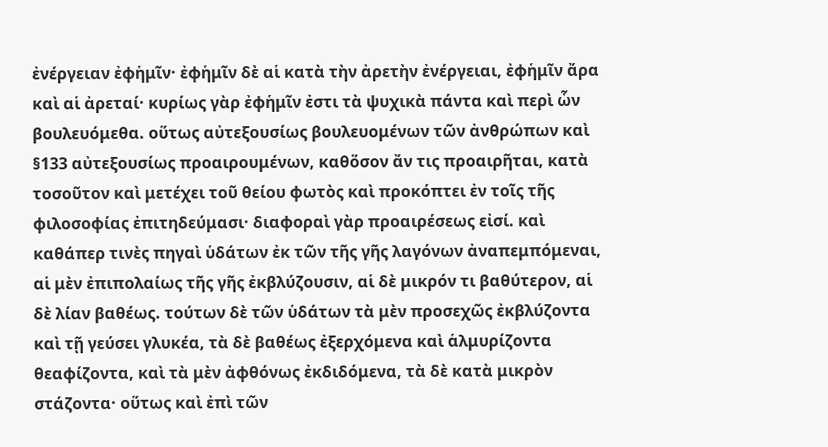ἐνέργειαν ἐφἡμῖν· ἐφἡμῖν δὲ αἱ κατὰ τὴν ἀρετὴν ἐνέργειαι, ἐφἡμῖν ἄρα καὶ αἱ ἀρεταί· κυρίως γὰρ ἐφἡμῖν ἐστι τὰ ψυχικὰ πάντα καὶ περὶ ὧν βουλευόμεθα. οὕτως αὐτεξουσίως βουλευομένων τῶν ἀνθρώπων καὶ
§133 αὐτεξουσίως προαιρουμένων, καθὅσον ἄν τις προαιρῆται, κατὰ τοσοῦτον καὶ μετέχει τοῦ θείου φωτὸς καὶ προκόπτει ἐν τοῖς τῆς φιλοσοφίας ἐπιτηδεύμασι· διαφοραὶ γὰρ προαιρέσεως εἰσί. καὶ καθάπερ τινὲς πηγαὶ ὑδάτων ἐκ τῶν τῆς γῆς λαγόνων ἀναπεμπόμεναι, αἱ μὲν ἐπιπολαίως τῆς γῆς ἐκβλύζουσιν, αἱ δὲ μικρόν τι βαθύτερον, αἱ δὲ λίαν βαθέως. τούτων δὲ τῶν ὑδάτων τὰ μὲν προσεχῶς ἐκβλύζοντα καὶ τῇ γεύσει γλυκέα, τὰ δὲ βαθέως ἐξερχόμενα καὶ ἁλμυρίζοντα θεαφίζοντα, καὶ τὰ μὲν ἀφθόνως ἐκδιδόμενα, τὰ δὲ κατὰ μικρὸν στάζοντα· οὕτως καὶ ἐπὶ τῶν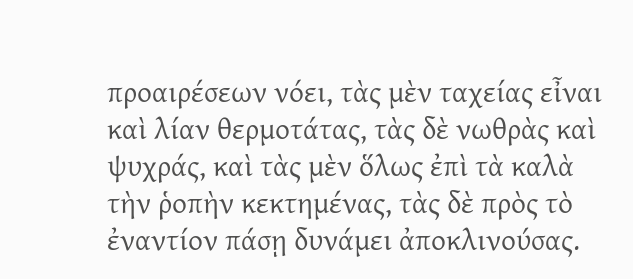προαιρέσεων νόει, τὰς μὲν ταχείας εἶναι καὶ λίαν θερμοτάτας, τὰς δὲ νωθρὰς καὶ ψυχράς, καὶ τὰς μὲν ὅλως ἐπὶ τὰ καλὰ τὴν ῥοπὴν κεκτημένας, τὰς δὲ πρὸς τὸ ἐναντίον πάσῃ δυνάμει ἀποκλινούσας.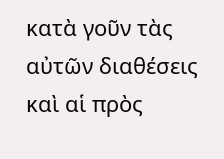κατὰ γοῦν τὰς αὐτῶν διαθέσεις καὶ αἱ πρὸς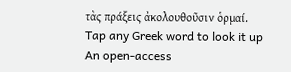τὰς πράξεις ἀκολουθοῦσιν ὁρμαί.
Tap any Greek word to look it up
An open-access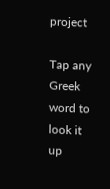project

Tap any Greek word to look it up